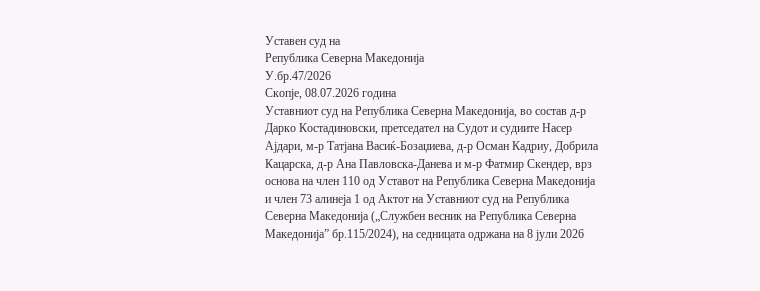Уставен суд на
Република Северна Македонија
У.бр.47/2026
Скопје, 08.07.2026 година
Уставниот суд на Република Северна Македонија, во состав д-р Дарко Костадиновски, претседател на Судот и судиите Насер Ајдари, м-р Татјана Васиќ-Бозаџиева, д-р Осман Кадриу, Добрила Кацарска, д-р Ана Павловска-Данева и м-р Фатмир Скендер, врз основа на член 110 од Уставот на Република Северна Македонија и член 73 алинеја 1 од Актот на Уставниот суд на Република Северна Македонија („Службен весник на Република Северна Македонија” бр.115/2024), на седницата одржана на 8 јули 2026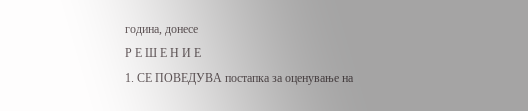година, донесе
Р Е Ш Е Н И Е
1. СЕ ПОВЕДУВА постапка за оценување на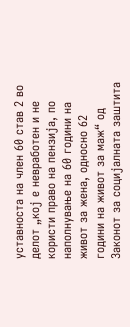уставноста на член 60 став 2 во делот „кој е невработен и не користи право на пензија, по наполнување на 60 години на живот за жена, односно 62 години на живот за маж“ од Законот за социјалната заштита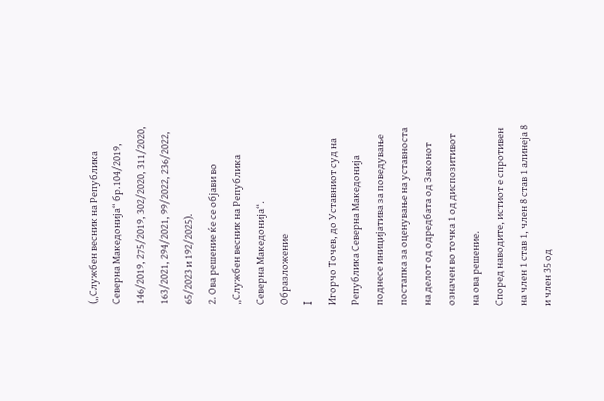(„Службен весник на Република Северна Македонија“ бр.104/2019, 146/2019, 275/2019, 302/2020, 311/2020, 163/2021, 294/2021, 99/2022, 236/2022, 65/2023 и 192/2025).
2. Ова решение ќе се објави во „Службен весник на Република Северна Македонија“.
Образложение
I
Игорчо Точев, до Уставниот суд на Република Северна Македонија поднесе иницијатива за поведување постапка за оценување на уставноста на делот од одредбата од Законот означен во точка 1 од диспозитивот на ова решение.
Според наводите, истиот е спротивен на член 1 став 1, член 8 став 1 алинеја 8 и член 35 од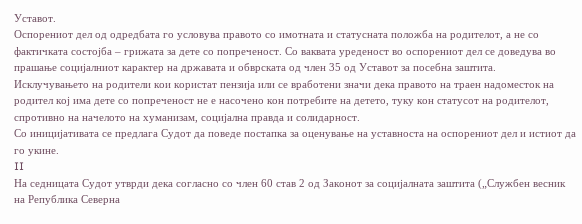Уставот.
Оспорениот дел од одредбата го условува правото со имотната и статусната положба на родителот, а не со фактичката состојба – грижата за дете со попреченост. Со ваквата уреденост во оспорениот дел се доведува во прашање социјалниот карактер на државата и обврската од член 35 од Уставот за посебна заштита.
Исклучувањето на родители кои користат пензија или се вработени значи дека правото на траен надоместок на родител кој има дете со попреченост не е насочено кон потребите на детето, туку кон статусот на родителот, спротивно на начелото на хуманизам, социјална правда и солидарност.
Со иницијативата се предлага Судот да поведе постапка за оценување на уставноста на оспорениот дел и истиот да го укине.
II
На седницата Судот утврди дека согласно со член 60 став 2 од Законот за социјалната заштита („Службен весник на Република Северна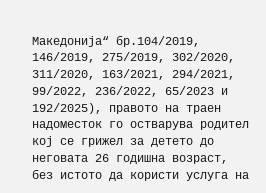Македонија“ бр.104/2019, 146/2019, 275/2019, 302/2020, 311/2020, 163/2021, 294/2021, 99/2022, 236/2022, 65/2023 и 192/2025), правото на траен надоместок го остварува родител кој се грижел за детето до неговата 26 годишна возраст, без истото да користи услуга на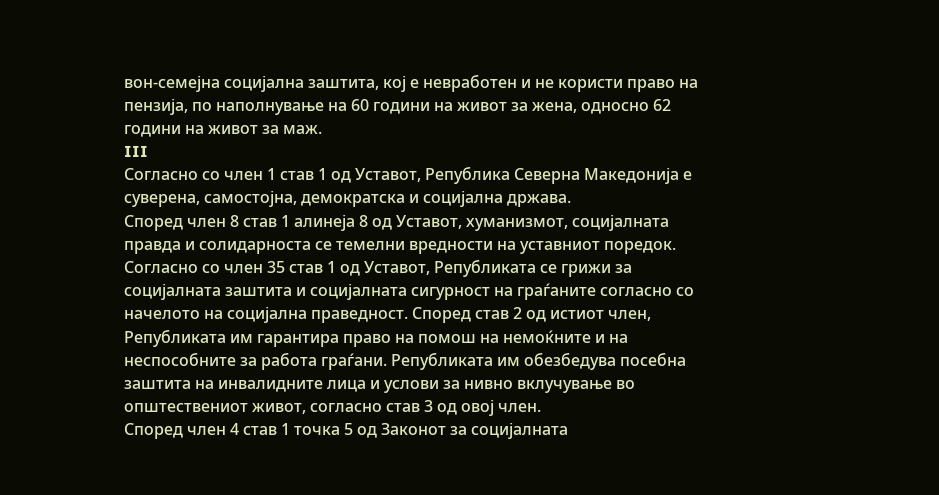вон-семејна социјална заштита, кој е невработен и не користи право на пензија, по наполнување на 60 години на живот за жена, односно 62 години на живот за маж.
III
Согласно со член 1 став 1 од Уставот, Република Северна Македонија е суверена, самостојна, демократска и социјална држава.
Според член 8 став 1 алинеја 8 од Уставот, хуманизмот, социјалната правда и солидарноста се темелни вредности на уставниот поредок.
Согласно со член 35 став 1 од Уставот, Републиката се грижи за социјалната заштита и социјалната сигурност на граѓаните согласно со начелото на социјална праведност. Според став 2 од истиот член, Републиката им гарантира право на помош на немоќните и на неспособните за работа граѓани. Републиката им обезбедува посебна заштита на инвалидните лица и услови за нивно вклучување во општествениот живот, согласно став 3 од овој член.
Според член 4 став 1 точка 5 од Законот за социјалната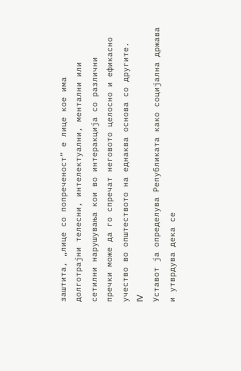заштита, „лице со попреченост“ е лице кое има долготрајни телесни, интелектуални, ментални или сетилни нарушувања кои во интеракција со различни пречки може да го спречат неговото целосно и ефикасно учество во општеството на еднаква основа со другите.
IV
Уставот ја определува Републиката како социјална држава и утврдува дека се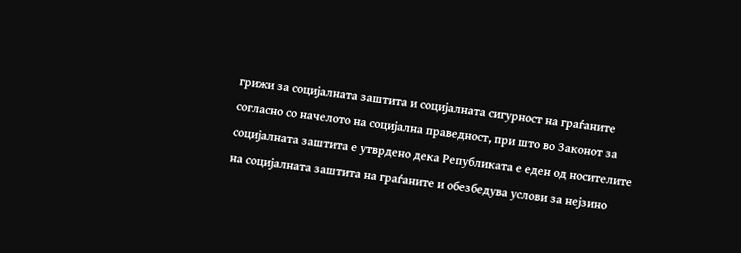грижи за социјалната заштита и социјалната сигурност на граѓаните согласно со начелото на социјална праведност, при што во Законот за социјалната заштита е утврдено дека Републиката е еден од носителите на социјалната заштита на граѓаните и обезбедува услови за нејзино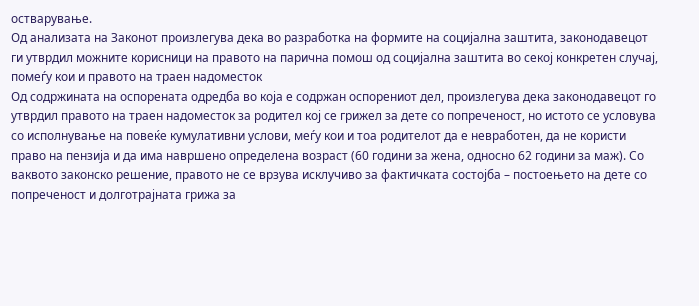остварување.
Од анализата на Законот произлегува дека во разработка на формите на социјална заштита, законодавецот ги утврдил можните корисници на правото на парична помош од социјална заштита во секој конкретен случај, помеѓу кои и правото на траен надоместок
Од содржината на оспорената одредба во која е содржан оспорениот дел, произлегува дека законодавецот го утврдил правото на траен надоместок за родител кој се грижел за дете со попреченост, но истото се условува со исполнување на повеќе кумулативни услови, меѓу кои и тоа родителот да е невработен, да не користи право на пензија и да има навршено определена возраст (60 години за жена, односно 62 години за маж). Со ваквото законско решение, правото не се врзува исклучиво за фактичката состојба – постоењето на дете со попреченост и долготрајната грижа за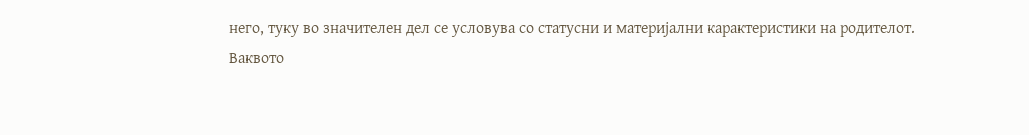него, туку во значителен дел се условува со статусни и материјални карактеристики на родителот.
Ваквото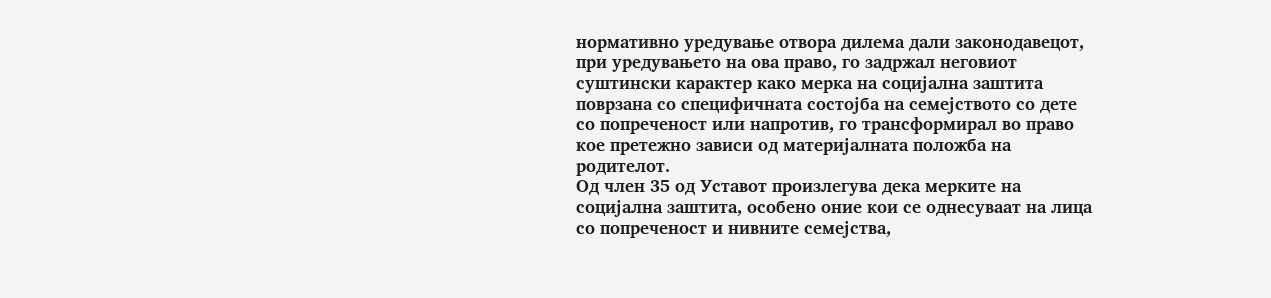нормативно уредување отвора дилема дали законодавецот, при уредувањето на ова право, го задржал неговиот суштински карактер како мерка на социјална заштита поврзана со специфичната состојба на семејството со дете со попреченост или напротив, го трансформирал во право кое претежно зависи од материјалната положба на родителот.
Од член 35 од Уставот произлегува дека мерките на социјална заштита, особено оние кои се однесуваат на лица со попреченост и нивните семејства,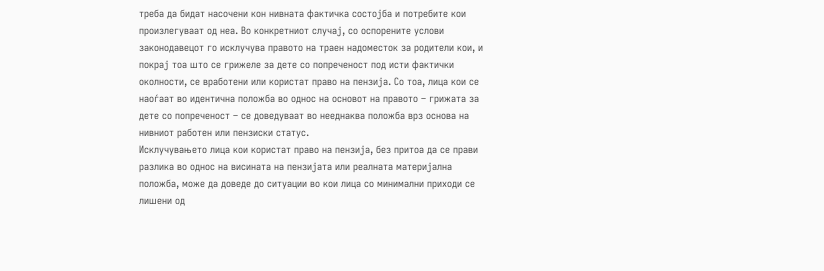треба да бидат насочени кон нивната фактичка состојба и потребите кои произлегуваат од неа. Во конкретниот случај, со оспорените услови законодавецот го исклучува правото на траен надоместок за родители кои, и покрај тоа што се грижеле за дете со попреченост под исти фактички околности, се вработени или користат право на пензија. Со тоа, лица кои се наоѓаат во идентична положба во однос на основот на правото – грижата за дете со попреченост – се доведуваат во нееднаква положба врз основа на нивниот работен или пензиски статус.
Исклучувањето лица кои користат право на пензија, без притоа да се прави разлика во однос на висината на пензијата или реалната материјална положба, може да доведе до ситуации во кои лица со минимални приходи се лишени од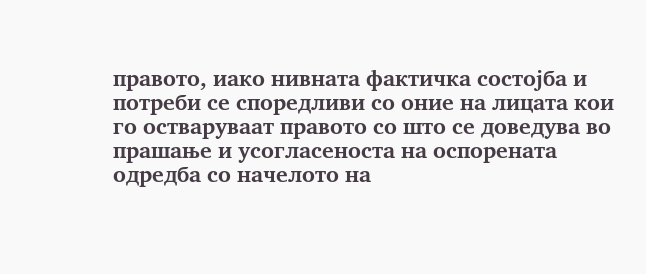правото, иако нивната фактичка состојба и потреби се споредливи со оние на лицата кои го остваруваат правото со што се доведува во прашање и усогласеноста на оспорената одредба со начелото на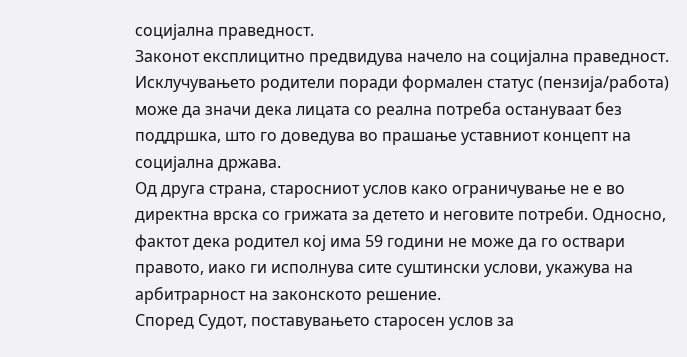социјална праведност.
Законот експлицитно предвидува начело на социјална праведност. Исклучувањето родители поради формален статус (пензија/работа) може да значи дека лицата со реална потреба остануваат без поддршка, што го доведува во прашање уставниот концепт на социјална држава.
Од друга страна, старосниот услов како ограничување не е во директна врска со грижата за детето и неговите потреби. Односно, фактот дека родител кој има 59 години не може да го оствари правото, иако ги исполнува сите суштински услови, укажува на арбитрарност на законското решение.
Според Судот, поставувањето старосен услов за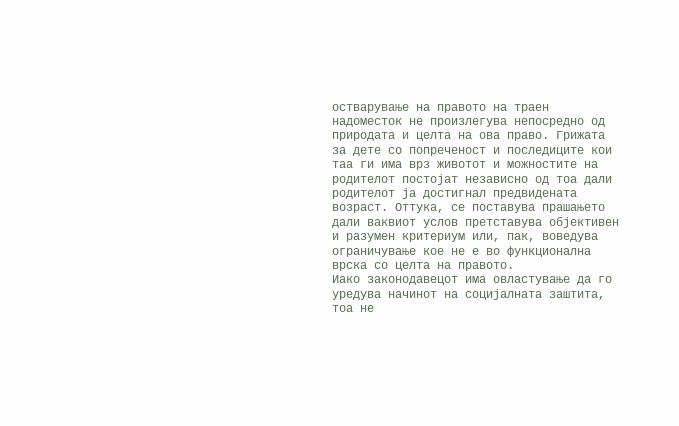остварување на правото на траен надоместок не произлегува непосредно од природата и целта на ова право. Грижата за дете со попреченост и последиците кои таа ги има врз животот и можностите на родителот постојат независно од тоа дали родителот ја достигнал предвидената возраст. Оттука, се поставува прашањето дали ваквиот услов претставува објективен и разумен критериум или, пак, воведува ограничување кое не е во функционална врска со целта на правото.
Иако законодавецот има овластување да го уредува начинот на социјалната заштита, тоа не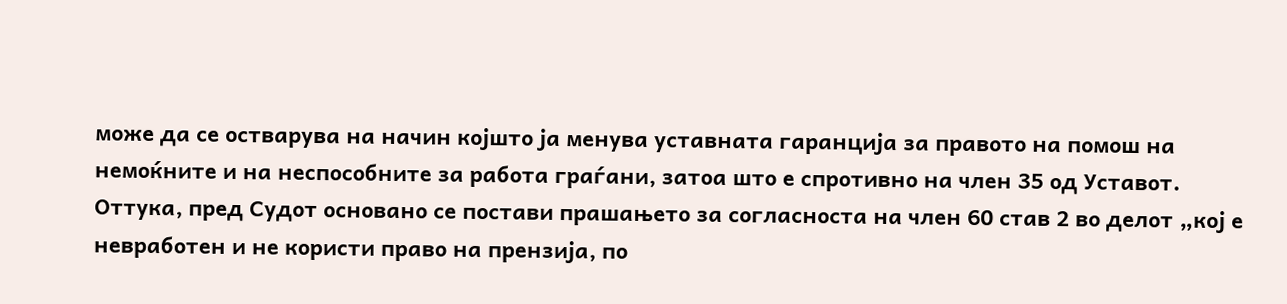може да се остварува на начин којшто ја менува уставната гаранција за правото на помош на немоќните и на неспособните за работа граѓани, затоа што е спротивно на член 35 од Уставот.
Оттука, пред Судот основано се постави прашањето за согласноста на член 60 став 2 во делот „кој е невработен и не користи право на прензија, по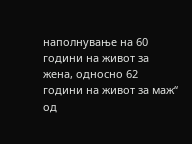наполнување на 60 години на живот за жена, односно 62 години на живот за маж“ од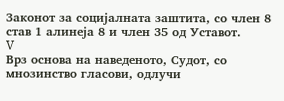Законот за социјалната заштита, со член 8 став 1 алинеја 8 и член 35 од Уставот.
V
Врз основа на наведеното, Судот, со мнозинство гласови, одлучи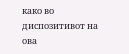како во диспозитивот на ова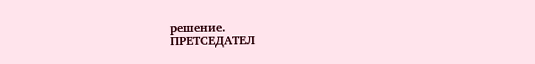решение.
ПРЕТСЕДАТЕЛ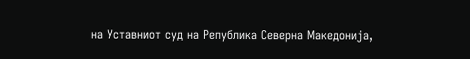на Уставниот суд на Република Северна Македонија,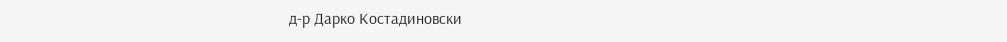д-р Дарко Костадиновски